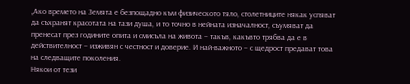„Ако времето на Земята е безпощадно към физическото тяло, столетниците някак успяват да съхранят красотата на тази душа, и то точно в нейната изначалност, съумяват да пренесат през годините опита и смисъла на живота – такъв, какъвто трябва да е в действителност – изживян с честност и доверие. И най-важното – с щедрост предават това на следващите поколения.
Някои от тези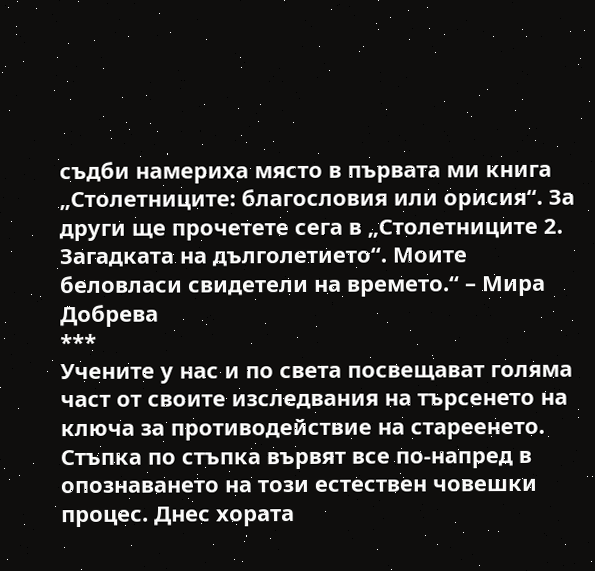съдби намериха място в първата ми книга „Столетниците: благословия или орисия“. За други ще прочетете сега в „Столетниците 2. Загадката на дълголетието“. Моите беловласи свидетели на времето.“ – Мира Добрева
***
Учените у нас и по света посвещават голяма част от своите изследвания на търсенето на ключа за противодействие на стареенето. Стъпка по стъпка вървят все по-напред в опознаването на този естествен човешки процес. Днес хората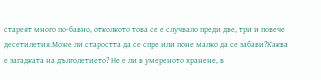стареят много по-бавно, отколкото това се е случвало преди две, три и повече десетилетия.Може ли старостта да се спре или поне малко да се забави?Каква е загадката на дълголетието? Не е ли в умереното хранене, в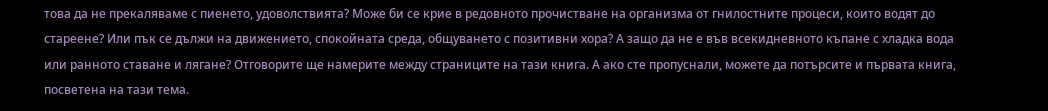това да не прекаляваме с пиенето, удоволствията? Може би се крие в редовното прочистване на организма от гнилостните процеси, които водят до стареене? Или пък се дължи на движението, спокойната среда, общуването с позитивни хора? А защо да не е във всекидневното къпане с хладка вода или ранното ставане и лягане? Отговорите ще намерите между страниците на тази книга. А ако сте пропуснали, можете да потърсите и първата книга, посветена на тази тема.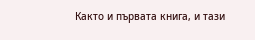Както и първата книга, и тази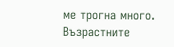ме трогна много. Възрастните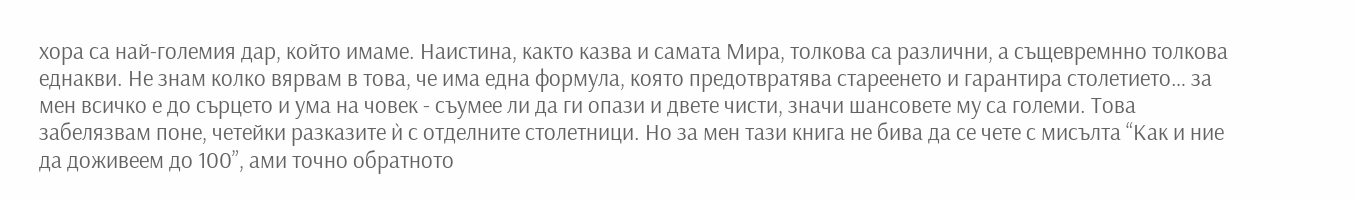хора са най-големия дар, който имаме. Наистина, както казва и самата Мира, толкова са различни, а същевремнно толкова еднакви. Не знам колко вярвам в това, че има една формула, която предотвратява стареенето и гарантира столетието… за мен всичко е до сърцето и ума на човек - съумее ли да ги опази и двете чисти, значи шансовете му са големи. Това забелязвам поне, четейки разказите ѝ с отделните столетници. Но за мен тази книга не бива да се чете с мисълта “Как и ние да доживеем до 100”, ами точно обратното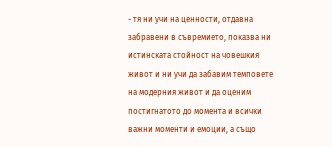- тя ни учи на ценности, отдавна забравени в съвремието, показва ни истинската стойност на човешкия живот и ни учи да забавим темповете на модерния живот и да оценим постигнатото до момента и всички важни моменти и емоции, а също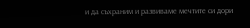и да съхраним и развиваме мечтите си дори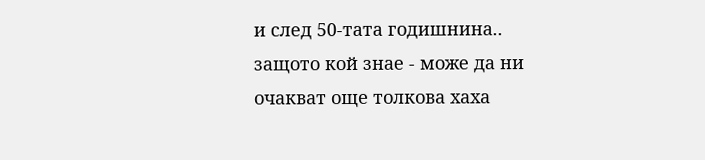и след 50-тата годишнина.. защото кой знае - може да ни очакват още толкова хаха